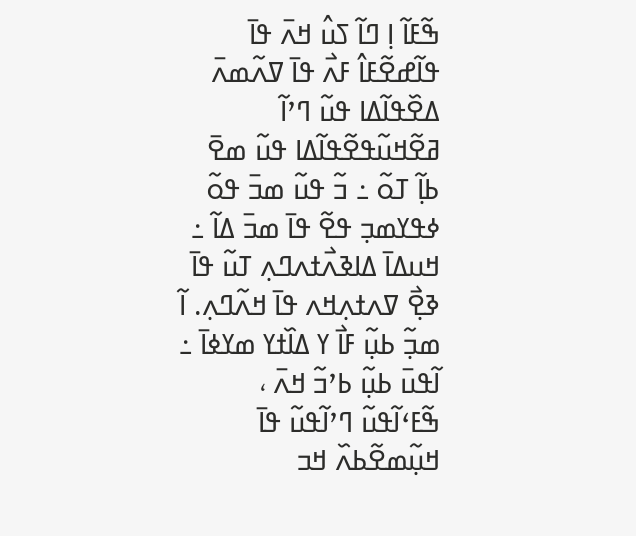ߒ߬ߓߊ߬ ߊ߲ ߣߊ߬ ߖߎ߮ ߞߍ߫ ߟߊ߫ ߟߊ߬ߝߐ߬ߓߊ߮ ߓߍ߯ ߟߊ߫ ߜߍ߬ߘߍ߫ ߡߐ߰ߟߊ߬ߡߊ ߟߎ߬ ߣߴߊ߬ ߥߐ߬ߞߎ߬ߟߐ߬ߟߊ߬ߡߊ ߟߎ߬ ߘߐ߫ ߕߊ߲߬ ߠߋ߬ ߸ ߏ߬ ߟߎ߬ ߘߏ߫ ߟߋ߬ ߦߟߌߘߏ߲ ߟߐ߬ ߟߊ߫ ߘߏ߫ ߡߊ߬ ߸ ߞߎߡߊ߫ ߡߊߢߍ߯ߙߍߣߍ߲ ߠߎ߬ ߟߊ߫ ߢߐ߲߯ ߜߍߙߍ߲ߞߍ ߟߊ߫ ߞߍ߬ߣߍ߲. ߊ߬ ߘߏ߲߬ ߕߎ߲߬ ߓߊ߯ ߌ ߡߊ߰ߙߌ ߘߌߦߊ߫ ߸ ߊ߬ߟߎ߫ ߕߎ߲߬ ߕߴߏ߬ ߞߍ߫ ، ߒ߬ߓߵߊ߬ߟߎ߬ ߣߴߊ߬ߟߎ߬ ߟߊ߫ ߞߎ߲߬ߘߐ߬ߕߍ߰ ߞߏ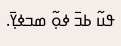ߟߎ߬ ߕߏ߫ ߦߋ߲߬ ߘߏߦߌ߲߫.